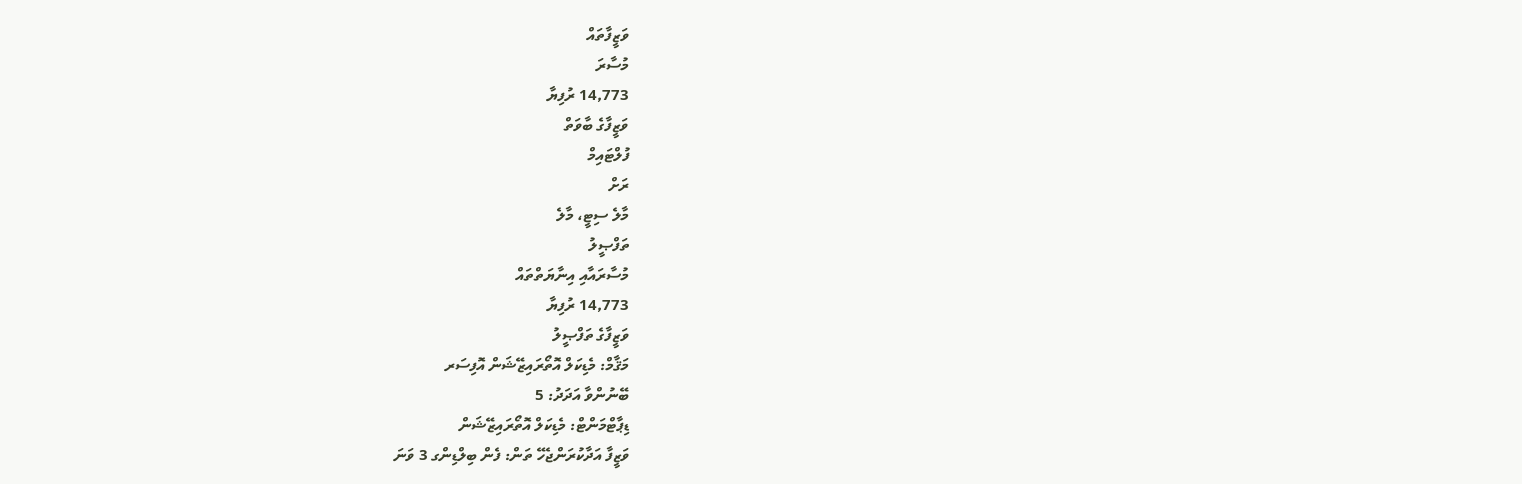ވަޒީފާތައް
މުސާރަ
14,773 ރުފިޔާ
ވަޒީފާގެ ބާވަތް
ފުލްޓައިމް
ރަށް
މާލެ ސިޓީ، މާލެ
ތަފްޞީލު
މުސާރައާއި އިނާޔަތްތައް
14,773 ރުފިޔާ
ވަޒީފާގެ ތަފްޞީލު
މަޤާމް: މެޑިކަލް އޮތޯރައިޒޭޝަން އޮފިސަރ
ބޭނުންވާ އަދަދު: 5
ޑިޕާޓްމަންޓް: މެޑިކަލް އޮތޯރައިޒޭޝަން
ވަޒީފާ އަދާކުރަންޖެހޭ ތަން: ފެން ބިލްޑިންގ 3 ވަނަ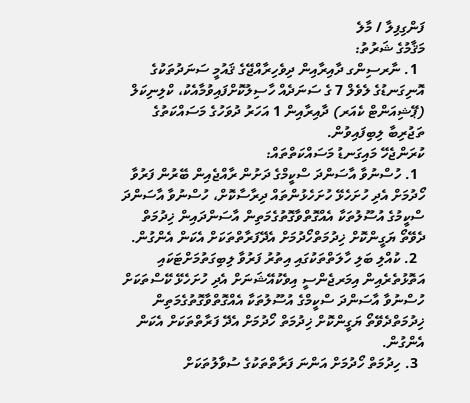ފަންގިފިލާ / މާލެ
މަޤާމުގެ ޝަރުތު:
  1. ނާރސިންގ ދާއިރާއިން ދިވެހިރާއްޖޭގެ ޤައުމީ ސަނަދުތަކުގެ އޮނިގަނޑުގެ ލެވެލް 7 ގެ ސަނަދެއް ހާސިލުކޮށްފައިވުމާއެކު، ކްލިނިކަލް (ޕޭޝިއަންޓް ކެއަރ) ދާއިރާއިން 1 އަހަރު ދުވަހުގެ މަސައްކަތުގެ ތަޖުރިބާ ލިބިފައިވުން.
ކުރަންޖެހޭ މައިގަނޑު މަސައްކަތްތައް:
  1. ހުސްނުވާ އާސަންދަ ސްކީމްގެ ދަށުން ރާއްޖެއިން ބޭރުން ފަރުވާ ހޯދުމަށް އެދި ހުށަހެޅޭ ހުށަހެޅުންތައް ދިރާސާކޮށް، ހުސްނުވާ އާސަންދަ ސްކީމުގެ އުސޫލުތަކާ އެއްގޮތްވާގޮތުގެމަތިން އާސަންދައިން ޚިދުމަތް ދެވޭތޯ ޔަގީންކޮށް ޚިދުމަތްހޯދުމަށް އެދޭފަރާތްތަކަށް އެކަން އެންގުން.
  2. ކުއްލި ބަލި ހާލަތްތަކުގައި އިތުރު ފަރުވާ ލިބިގަތުމަށްޓަކައި އަތޮޅުތެރެއިން އިމަރޖެންސީ އިވެކުއޭޝަނަށް އެދި ހުށަހެޅޭ ކޭސްތަކަށް ހުސްނުވާ އާސަންދަ ސްކީމްގެ އުސޫލުތަކާ އެއްގޮތްވާގޮތުގެމަތިން ޚިދުމަތްދެވޭތޯ ޔަގީންކޮށް ޚިދުމަތް ހޯދުމަށް އެދޭ ފަރާތްތަކަށް އެކަން އެންގުން.
  3. ހިދުމަތް ހޯދުމަށް އަންނަ ފަރާތްތަކުގެ ސުވާލުތަކަށް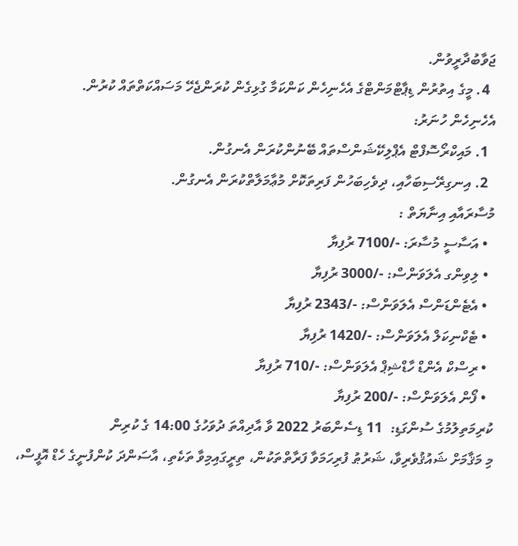ޖަވާބުދާރީވުން.
  4. މީގެ އިތުރުން ޑިޕާޓްމަންޓްގެ އެހެނިހެން ކަންކަމާ ގުޅިގެން ކުރަންޖެހޭ މަސައްކަތްތައް ކުރުން.
އެހެނިހެން ހުނަރު:
  1. މައިކްރޯސޮފްޓް އެޕްލިކޭޝަންސްތައް ބޭނުންކުރަން އެނގުން.
  2. އިނގިރޭސިބަހާއި، ދިވެހިބަހުން ފަރިތަކޮށް މުޢާމަލާތްކުރަން އެނގުން.
މުސާރައާއި އިނާޔަތް :
  • އަސާސީ މުސާރަ: -/7100 ރުފިޔާ
  • ލިވިންގ އެލަވަންސް: -/3000 ރުފިޔާ
  • އެޓެންޑަންސް އެލަވަންސް: -/2343 ރުފިޔާ
  • ޓެކްނިކަލް އެލަވަންސް: -/1420 ރުފިޔާ
  • ރިސްކް އެންޑް ހާޑްޝިޕް އެލަވަންސް: -/710 ރުފިޔާ
  • ފޯން އެލަވަންސް: -/200 ރުފިޔާ
ކުރިމަތިލުމުގެ ސުންގަޑި:  11 ޑިސެންބަރު 2022 ވާ އާދިއްތަ ދުވަހުގެ 14:00 ގެ ކުރިން
މި މަޤާމަށް ޝައުޤުވެރިވާ، ޝަރުޠު ފުރިހަމަވާ ފަރާތްތަކުން، ތިރީގައިމިވާ ތަކެތި، އާސަންދަ ކުންފުނީގެ ހެޑް އޮފީސް،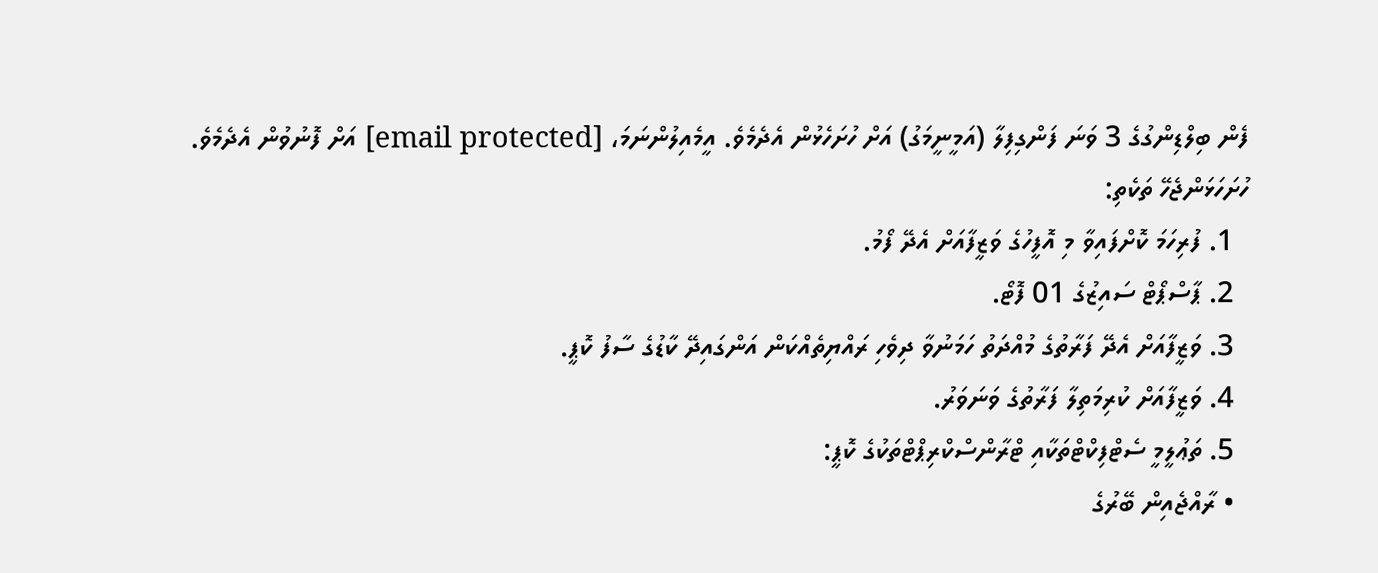ފެން ބިލްޑިންގުގެ 3 ވަނަ ފަންގިފިލާ (އަމީނީމަގު) އަށް ހުށަހެޅުން އެދެމެވެ. އީމެއިލުންނަމަ، [email protected] އަށް ފޮނުވުން އެދެމެވެ.
ހުށަހަޅަންޖެހޭ ތަކެތި:
  1. ފުރިހަމަ ކޮށްފައިވާ މި އޮފީހުގެ ވަޒީފާއަށް އެދޭ ފޯމު.
  2. ޕާސްޕޯޓް ސައިޒުގެ 01 ފޮޓޯ.
  3. ވަޒީފާއަށް އެދޭ ފަރާތުގެ މުއްދަތު ހަމަނުވާ ދިވެހި ރައްޔިތެއްކަން އަންގައިދޭ ކާޑުގެ ސާފު ކޮޕީ.
  4. ވަޒީފާއަށް ކުރިމަތިލާ ފަރާތުގެ ވަނަވަރު.
  5. ތަޢުލީމީ ސެޓްފިކްޓްތަކާއި ޓްރާންސްކްރިޕްޓްތަކުގެ ކޮޕީ:
  • ރާއްޖެއިން ބޭރުގެ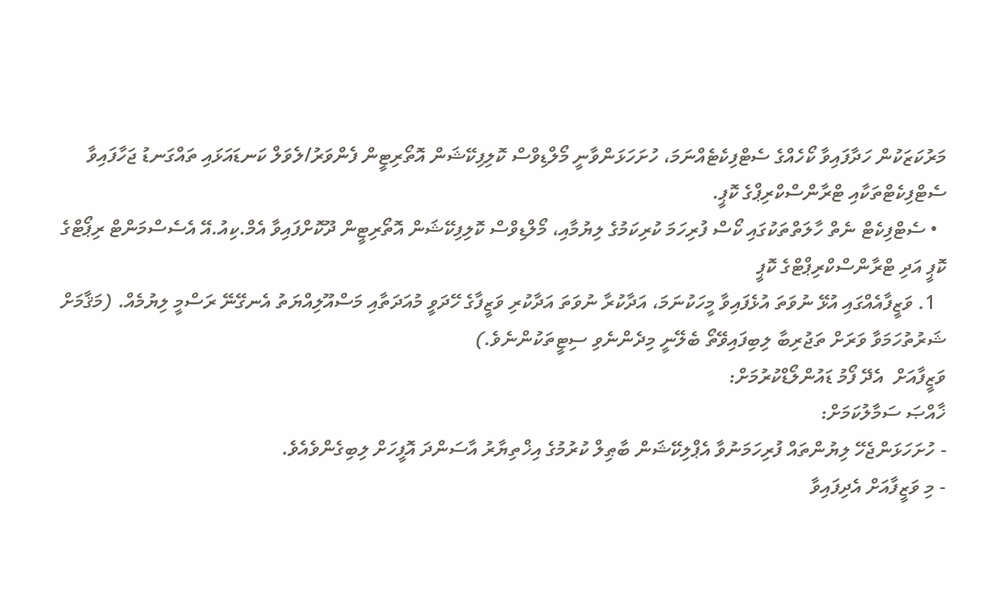މަރުކަޒަކުން ހަދާފައިވާ ކޯހެއްގެ ސެޓްފިކެޓެއްނަމަ، ހުށަހަޅަންވާނީ މޯލްޑިވްސް ކޮލިފިކޭޝަން އޮތޯރިޓީން ފެންވަރު/ލެވަލް ކަނޑައަޅައި ތައްގަނޑު ޖަހާފައިވާ ސެޓްފިކެޓްތަކާއި ޓްރާންސްކްރިޕްގެ ކޮޕީ.
  • ސެޓްފިކެޓް ނެތް ހާލަތްތަކުގައި ކޯސް ފުރިހަމަ ކުރިކަމުގެ ލިޔުމާއި، މޯލްޑިވްސް ކޮލިފިކޭޝަން އޮތޯރިޓީން ދޫކޮށްފައިވާ އެމް.ކިއު.އޭ އެސެސްމަންޓް ރިޕޯޓްގެ ކޮޕީ އަދި ޓްރާންސްކްރިޕްޓްގެ ކޮޕީ
  1. ވަޒީފާއެއްގައި އުޅޭ ނުވަތަ އުޅެފައިވާ މީހަކުނަމަ، އަދާކުރާ ނުވަތަ އަދާކުރި ވަޒީފާގެ ހޭދަވީ މުއަދަތާއި މަސްއޫލިއްޔަތު އެނގޭނޭ ރަސްމީ ލިޔުމެއް. (މަޤާމަށް ޝަރުތުހަމަވާ ވަރަށް ތަޖުރިބާ ލިބިފައިވޭތޯ ބެލޭނީ މިދެންނެވި ސިޓީތަކުންނެވެ.)
ވަޒީފާއަށް  އެދޭ ފޯމު ޑައުންލޯޑްކުރުމަށް:
ޚާއްޞަ ސަމާލުކަމަށް:
- ހުށަހަޅަންޖެހޭ ލިޔުންތައް ފުރިހަމަނުވާ އެޕްލިކޭޝަން ބާޠިލް ކުރުމުގެ އިޚްތިޔާރު އާސަންދަ އޮފީހަށް ލިބިގެންވެއެވެ.
- މި ވަޒީފާއަށް އެދިފައިވާ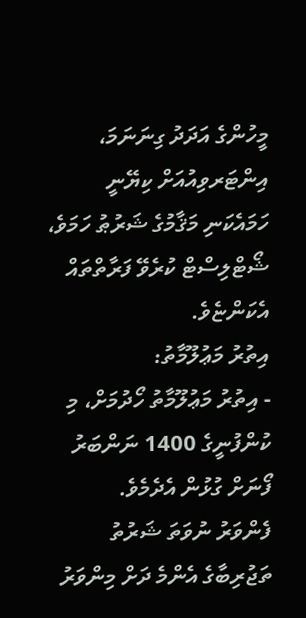މީހުންގެ އަދަދު ގިނަނަމަ، އިންޓަރވިއުއަށް ކިޔޭނީ ހަމައެކަނި މަޤާމުގެ ޝަރުޠު ހަމަވެ، ޝޯޓްލިސްޓް ކުރެވޭ ފަރާތްތައް އެކަންޏެވެ.
އިތުރު މަޢުލޫމާތު:
- އިތުރު މަޢުލޫމާތު ހޯދުމަށް، މި ކުންފުނީގެ 1400 ނަންބަރު ފޯނަށް ގުޅުން އެދެމެވެ.
ފެންވަރު ނުވަތަ ޝަރުތު
ތަޖުރިބާގެ އެންމެ ދަށް މިންވަރު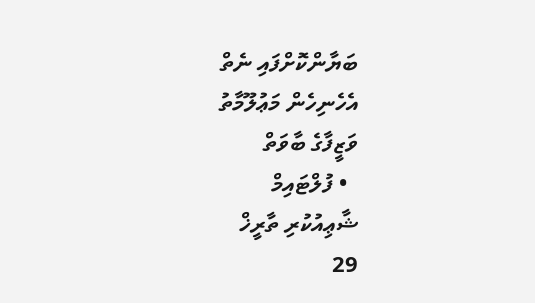ބަޔާންކޮށްފައި ނެތް
އެހެނިހެން މަޢުލޫމާތު
ވަޒީފާގެ ބާވަތް
  • ފުލްޓައިމް
ޝާޢިއުކުރި ތާރީޚް
29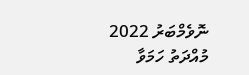ނޮވެމްބަރު 2022
މުއްދަތު ހަމަވާ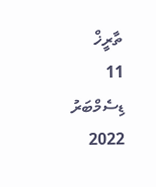ތާރީޚް
11 ޑިސެމްބަރު 2022